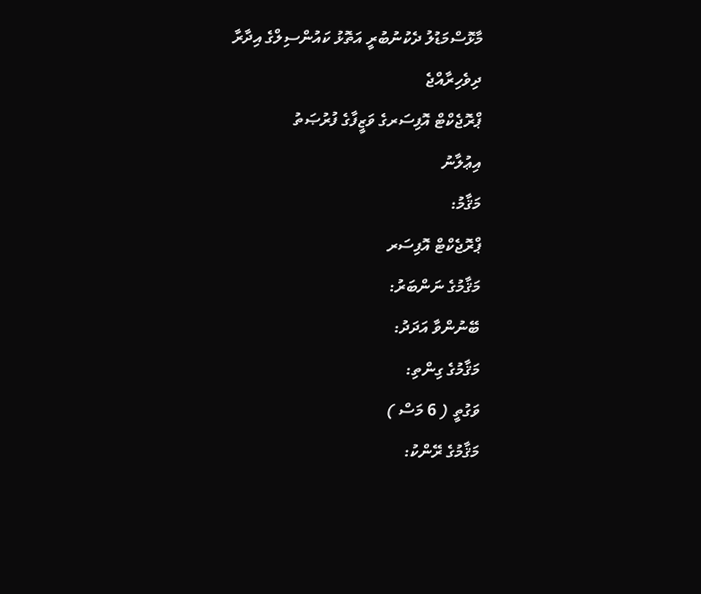މާޅޮސްމަޑުލު ދެކުނުބުރީ އަތޮޅު ކައުންސިލްގެ އިދާރާ
ދިވެހިރާއްޖެ
ޕްރޮޖެކްޓް އޮފިސަރގެ ވަޒީފާގެ ފުރުޞަތު
އިޢުލާނު
މަޤާމު:
ޕްރޮޖެކްޓް އޮފިސަރ
މަޤާމުގެ ނަންބަރު:
ބޭނުންވާ އަދަދު:
މަޤާމުގެ ގިންތި:
ވަގުތީ ( 6 މަސް )
މަޤާމުގެ ރޭންކު: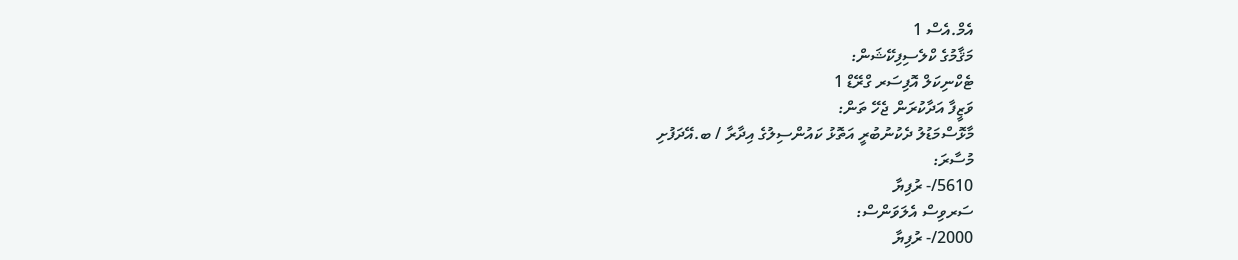އެމް.އެސް 1
މަޤާމުގެ ކްލެސިފިކޭޝަން:
ޓެކްނިކަލް އޮފިސަރ ގްރޭޑް 1
ވަޒީފާ އަދާކުރަން ޖެހޭ ތަން:
މާޅޮސްމަޑުލު ދެކުނުބުރީ އަތޮޅު ކައުންސިލުގެ އިދާރާ / ބ.އޭދަފުށި
މުސާރަ:
5610/- ރުފިޔާ
ސަރވިސް އެލަވަންސް:
2000/- ރުފިޔާ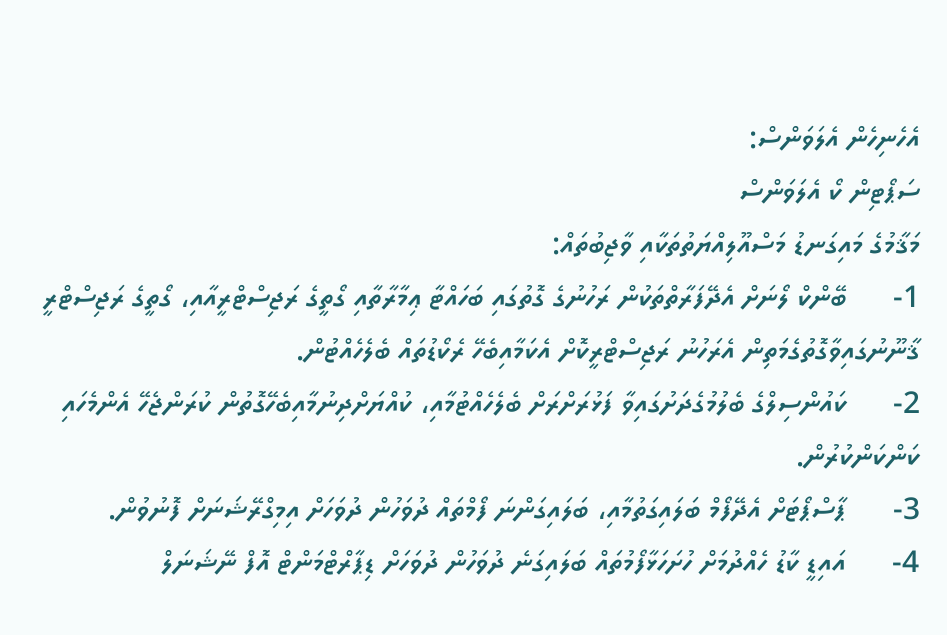އެހެނިހެން އެލަވަންސް:
ސަޕޯޓިން ކޯ އެލަވަންސް
މަޤާމުގެ މައިގަނޑު މަސްއޫލިއްޔަތުތަކާއި ވާޖިބުތައް:
1-      ބޭންކް ލޯނަށް އެދޭފަރާތްތަކުން ރަހުނުގެ ގޮތުގައި ބަހައްޓާ ޢިމާރާތާއި ގޯތީގެ ރަޖިސްޓްރީއާއި، ގޯތީގެ ރަޖިސްޓްރީ ޤާނޫނުގައިވާގޮތުގެމަތިން އެރަހުނު ރަޖިސްޓްރީކޮށް އެކަމާއިބެހޭ ރެކޯޑުތައް ބެލެހެއްޓުން.
2-      ކައުންސިލްގެ ބެލުމުގެދަށުގައިވާ ފަޅުރަށްރަށް ބެލެހެއްޓުމާއި، ކުއްޔަށްދިނުމާއިބެހޭގޮތުން ކުރަންޖެހޭ އެންމެހައި ކަންކަންކުރުން.
3-      ޕާސްޕޯޓަށް އެދޭފޯމް ބަލައިގަތުމާއި، ބަލައިގަންނަ ފޯމްތައް ދުވަހުން ދުވަހަށް އިމިގްރޭޝަނަށް ފޮނުވުން.
4-      އައިޑީ ކާޑު ހެއްދުމަށް ހުށަހަޅާފޯމުތައް ބަލައިގަނެ ދުވަހުން ދުވަހަށް ޑިޕާރްޓްމަންޓް އޮފް ނޭޝަނަލް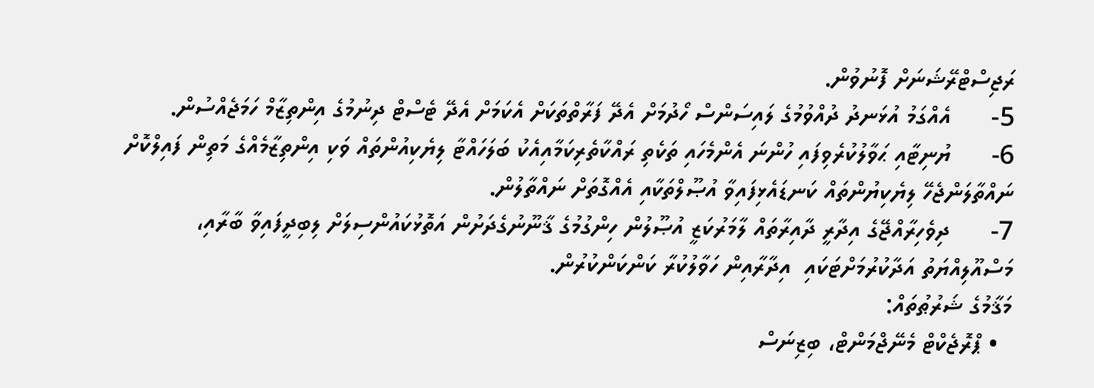ރަޖިސްޓްރޭޝަނަށް ފޮނުވުން.
5-      އެއްގަމު އުޅަނދު ދުއްވުމުގެ ލައިސަންސް ހޯދުމަށް އެދޭ ފަރާތްތަކަށް އެކަމަށް އެދޭ ޓެސްޓް ދިނުމުގެ އިންތިޒާމް ހަމަޖެއްސުން.
6-      ޔުނިޓާއި ޙަވާލުކުރެވިފައި ހުންނަ އެންމެހައި ތަކެތި ރައްކާތެރިކަމާއިއެކު ބަލަހައްޓާ ލިޔެކިއުންތައް ވަކި އިންތިޒާމެއްގެ މަތިން ފައިލްކޮށް ނައްތާލަންޖެހޭ ލިޔެކިޔުންތައް ކަނޑައެޅިފައިވާ އުޞޫލްތަކާއި އެއްގޮތަށް ނައްތާލުން.
7-      ދިވެހިރާއްޖޭގެ އިދާރީ ދާއިރާތައް ލާމަރުކަޒީ އުޞޫލުން ހިންގުމުގެ ޤާނޫނުގެދަށުން އަތޮޅުކައުންސިލަށް ލިބިދީފައިވާ ބާރާއި، މަސްއޫލިއްޔަތު އަދާކުރުމަށްޓަކައި  އިދާރާއިން ހަވާލުކުރާ ކަންކަންކުރުން.
މަޤާމުގެ ޝަރުޠުތައް:
  • ޕްރޮޖެކްޓް މެނޭޖްމަންޓް، ބިޒިނަސް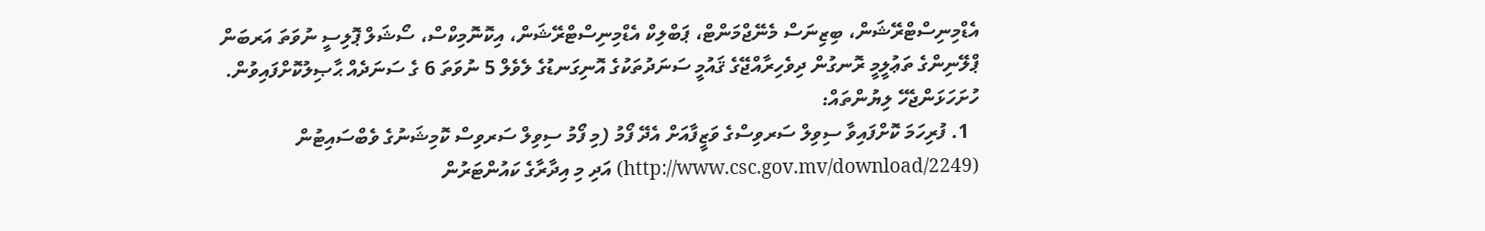އެޑްމިނިސްޓްރޭޝަން، ބިޒިނަސް މެނޭޖްމަންޓް، ޕަބްލިކް އެޑްމިނިސްޓްރޭޝަން، އިކޮނޮމިކްސް، ސޯޝަލް ޕޮލިސީ ނުވަތަ އަރބަން ޕްލޭނިންގެ ތަޢުލީމީ ރޮނގުން ދިވެހިރާއްޖޭގެ ޤައުމީ ސަނަދުތަކުގެ އޮނިގަނޑުގެ ލެވެލް 5 ނުވަތަ 6 ގެ ސަނަދެއް ޙާޞިލުކޮށްފައިވުން.
ހުށަހަޅަންޖެހޭ ލިޔުންތައް:
  1. ފުރިހަމަ ކޮށްފައިވާ ސިވިލް ސަރވިސްގެ ވަޒީފާއަށް އެދޭ ފޯމު (މި ފޯމު ސިވިލް ސަރވިސް ކޮމިޝަނުގެ ވެބްސައިޓުން  (http://www.csc.gov.mv/download/2249) އަދި މި އިދާރާގެ ކައުންޓަރުން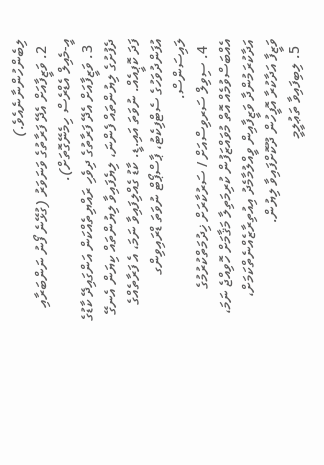ލިބެންހުންނާނެއެވެ.)
  2. ވަޒީފާއަށް އެދޭ ފަރާތުގެ ވަނަވަރު (ގުޅޭނެ ފޯނު ނަންބަރާއި އީ-މެއިލް އެޑްރެސް ހިމެނޭގޮތަށް).
  3. ވަޒީފާއަށް އެދޭ ފަރާތުގެ ދިވެހި ރައްޔިތެއްކަން އަންގައިދޭ ކާޑުގެ ދެފުށުގެ ލިޔުންތައް ފެންނަ، ލިޔެފައިވާ ލިޔުންތައް ކިޔަން އެނގޭ ފަދަ ކޮޕީއެއް. ނުވަތަ އައި.ޑީ. ކާޑު ގެއްލިފައިވާ ނަމަ، އެ ފަރާތެއްގެ އުފަންދުވަހުގެ ސެޓްފިކެޓު، ޕާސްޕޯޓް ނުވަތަ ޑްރައިވިންގ ލައިސަންސް.
  4. ސިވިލް ސަރވިސްއަށް / ސަރުކާރަށް ޚިދުމަތްކުރުމުގެ އެއްބަސްވުމެއް އޮތް މުވައްޒަފުން ކުރިމަތިލާ މަޤާމަށް ހޮވިއްޖެ ނަމަ، އަދާކުރަމުންދާ ވަޒީފާއިން ވީއްލުމާމެދު އިއުތިރާޒެއްނެތްކަމަށް، ވަޒީފާ އަދާކުރާ އޮފީހުން ދޫކޮށްފައިވާ ލިޔުން.
  5. ލިބިފައިވާ ތަޢުލީމީ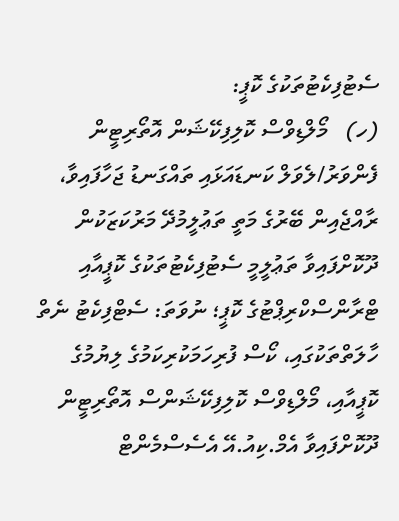ސެޓުފިކެޓުތަކުގެ ކޮޕީ:
(ހ)   މޯލްޑިވްސް ކޮލިފިކޭޝަން އޮތޯރިޓީން ފެންވަރު/ލެވަލް ކަނޑައަޅައި ތައްގަނޑު ޖަހާފައިވާ، ރާއްޖެއިން ބޭރުގެ މަތީ ތަޢުލީމުދޭ މަރުކަޒަކުން ދޫކޮށްފައިވާ ތަޢުލީމީ ސެޓުފިކެޓުތަކުގެ ކޮޕީއާއި ޓްރާންސްކްރިޕްޓުގެ ކޮޕީ؛ ނުވަތަ: ސެޓްފިކެޓު ނެތް ހާލަތްތަކުގައި، ކޯސް ފުރިހަމަކުރިކަމުގެ ލިޔުމުގެ ކޮޕީއާއި، މޯލްޑިވްސް ކޮލިފިކޭޝަންސް އޮތޯރިޓީން ދޫކޮށްފައިވާ އެމް.ކިއު.އޭ އެސެސްމެންޓް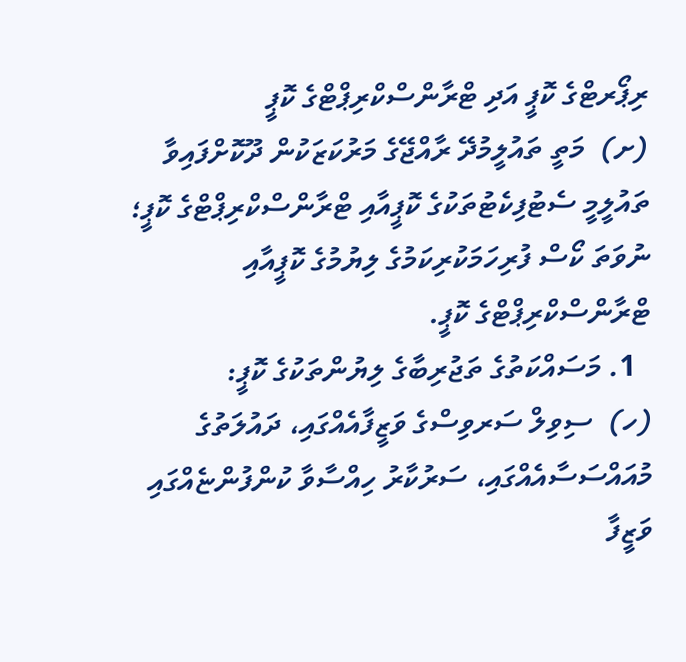ރިޕޯރޓްގެ ކޮޕީ އަދި ޓްރާންސްކްރިޕްޓްގެ ކޮޕީ
(ށ)  މަތީ ތައުލީމުދޭ ރާއްޖޭގެ މަރުކަޒަކުން ދޫކޮށްފައިވާ ތައުލީމީ ސެޓުފިކެޓުތަކުގެ ކޮޕީއާއި ޓްރާންސްކްރިޕްޓްގެ ކޮޕީ؛ ނުވަތަ ކޯސް ފުރިހަމަކުރިކަމުގެ ލިޔުމުގެ ކޮޕީއާއި ޓްރާންސްކްރިޕްޓްގެ ކޮޕީ.
  1. މަސައްކަތުގެ ތަޖުރިބާގެ ލިޔުންތަކުގެ ކޮޕީ:
(ހ)  ސިވިލް ސަރވިސްގެ ވަޒީފާއެއްގައި، ދައުލަތުގެ މުއައްސަސާއެއްގައި، ސަރުކާރު ހިއްސާވާ ކުންފުންޏެއްގައި ވަޒީފާ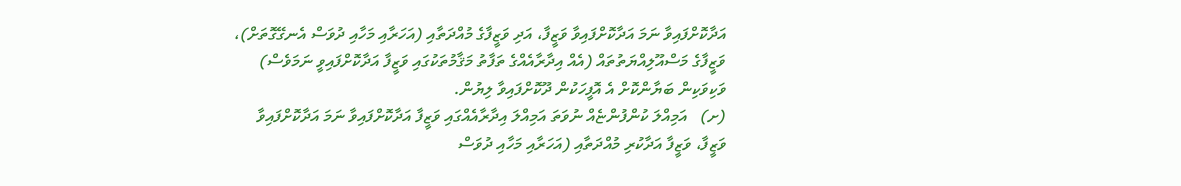އަދާކޮށްފައިވާ ނަމަ އަދާކޮށްފައިވާ ވަޒީފާ، އަދި ވަޒީފާގެ މުއްދަތާއި (އަހަރާއި މަހާއި ދުވަސް އެނގޭގޮތަށް)، ވަޒީފާގެ މަސްއޫލިއްޔަތުތައް (އެއް އިދާރާއެއްގެ ތަފާތު މަޤާމުތަކުގައި ވަޒީފާ އަދާކޮށްފައިވީ ނަމަވެސް) ވަކިވަކިން ބަޔާންކޮށް އެ އޮފީހަކުން ދޫކޮށްފައިވާ ލިޔުން.
(ށ)   އަމިއްލަ ކުންފުންޏެއް ނުވަތަ އަމިއްލަ އިދާރާއެއްގައި ވަޒީފާ އަދާކޮށްފައިވާ ނަމަ އަދާކޮށްފައިވާ ވަޒީފާ، ވަޒީފާ އަދާކުރި މުއްދަތާއި (އަހަރާއި މަހާއި ދުވަސް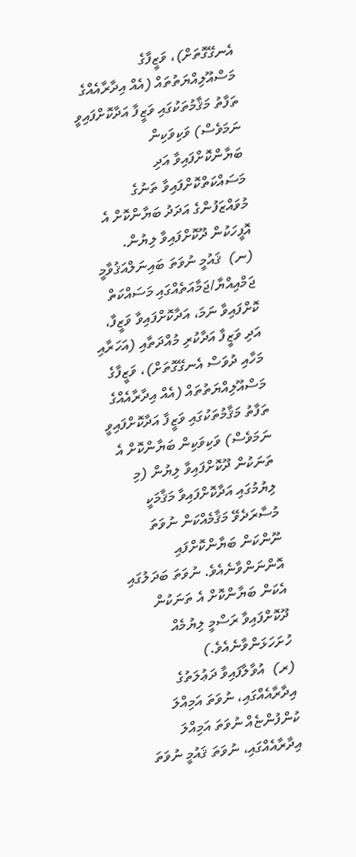އެނގޭގޮތަށް)، ވަޒީފާގެ މަސްއޫލިއްޔަތުތައް (އެއް އިދާރާއެއްގެ ތަފާތު މަޤާމުތަކުގައި ވަޒީފާ އަދާކޮށްފައިވީ ނަމަވެސް) ވަކިވަކިން ބަޔާންކޮށްފައިވާ އަދި މަސައްކަތްކޮށްފައިވާ ތަނުގެ މުވައްޒަފުންގެ އަދަދު ބަޔާންކޮށް އެ އޮފީހަކުން ދޫކޮށްފައިވާ ލިޔުން.
(ނ)  ޤައުމީ ނުވަތަ ބައިނަލްއަޤުވާމީ ޖަމްއިއްޔާ/ޖަމާއަތެއްގައި މަސައްކަތް ކޮށްފައިވާ ނަމަ، އަދާކޮށްފައިވާ ވަޒީފާ، އަދި ވަޒީފާ އަދާކުރި މުއްދަތާއި (އަހަރާއި މަހާއި ދުވަސް އެނގޭގޮތަށް)، ވަޒީފާގެ މަސްއޫލިއްޔަތުތައް (އެއް އިދާރާއެއްގެ ތަފާތު މަޤާމުތަކުގައި ވަޒީފާ އަދާކޮށްފައިވީ ނަމަވެސް) ވަކިވަކިން ބަޔާންކޮށް އެ ތަނަކުން ދޫކޮށްފައިވާ ލިޔުން (މި ލިޔުމުގައި އަދާކޮށްފައިވާ މަޤާމަކީ މުސާރަދެވޭ މަޤާމެއްކަން ނުވަތަ ނޫންކަން ބަޔާންކޮށްފައި އޮންނަންވާނެއެވެ. ނުވަތަ ބަދަލުގައި އެކަން ބަޔާންކޮށް އެ ތަނަކުން ދޫކޮށްފައިވާ ރަސްމީ ލިޔުމެއް ހުށަހަޅަންވާނެއެވެ.)
(ރ)  އުވާލާފައިވާ ދަޢުލަތުގެ އިދާރާއެއްގައި، ނުވަތަ އަމިއްލަ ކުންފުންޏެއް ނުވަތަ އަމިއްލަ އިދާރާއެއްގައި، ނުވަތަ ޤައުމީ ނުވަތަ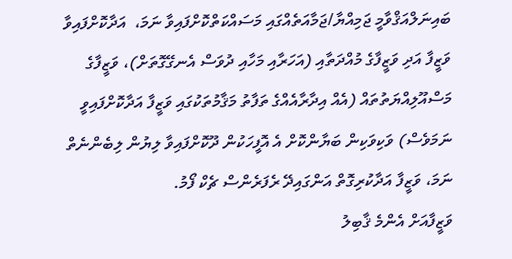ބައިނަލްއަޤްވާމީ ޖަމިއްޔާ/ޖަމާއަތެއްގައި މަސައްކަތްކޮށްފައިވާ ނަމަ،  އަދާކޮށްފައިވާ ވަޒީފާ އަދި ވަޒީފާގެ މުއްދަތާއި (އަހަރާއި މަހާއި ދުވަސް އެނގޭގޮތަށް)، ވަޒީފާގެ މަސްއޫލިއްޔަތުތައް (އެއް އިދާރާއެއްގެ ތަފާތު މަޤާމުތަކުގައި ވަޒީފާ އަދާކޮށްފައިވީ ނަމަވެސް) ވަކިވަކިން ބަޔާންކޮށް އެ އޮފީހަކުން ދޫކޮށްފައިވާ ލިޔުން ލިބެންނެތް ނަމަ، ވަޒީފާ އަދާކުރިގޮތް އަންގައިދޭ ރެފަރެންސް ޗެކް ފޯމު.
ވަޒީފާއަށް އެންމެ ޤާބިލު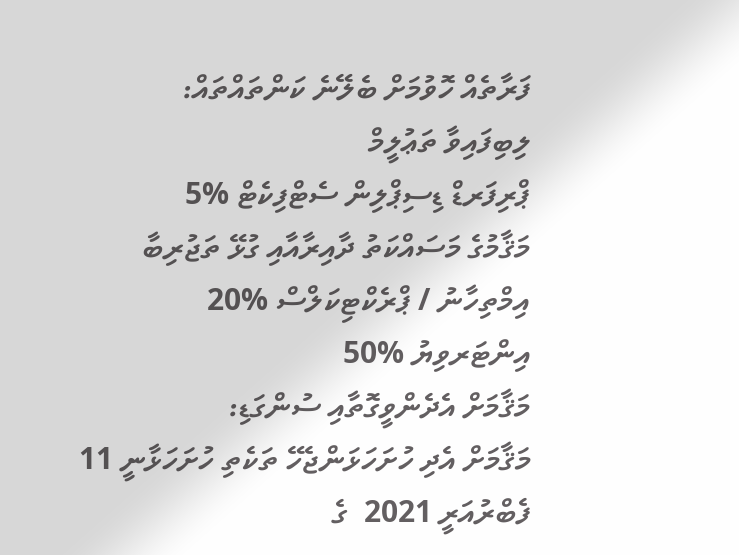ފަރާތެއް ހޮވުމަށް ބެލޭނެ ކަންތައްތައް:
ލިބިފައިވާ ތަޢުލީމް
ޕްރިފަރޑް ޑިސިޕްލިން ސެޓްފިކެޓް %5
މަޤާމުގެ މަސައްކަތު ދާއިރާއާއި ގުޅޭ ތަޖުރިބާ
އިމްތިހާނު / ޕްރެކްޓިކަލްސް %20
އިންޓަރވިޔު %50
މަޤާމަށް އެދެންވީގޮތާއި ސުންގަޑި:
މަޤާމަށް އެދި ހުށަހަޅަންޖެހޭ ތަކެތި ހުށަހަޅާނީ 11 ފެބްރުއަރީ 2021  ގެ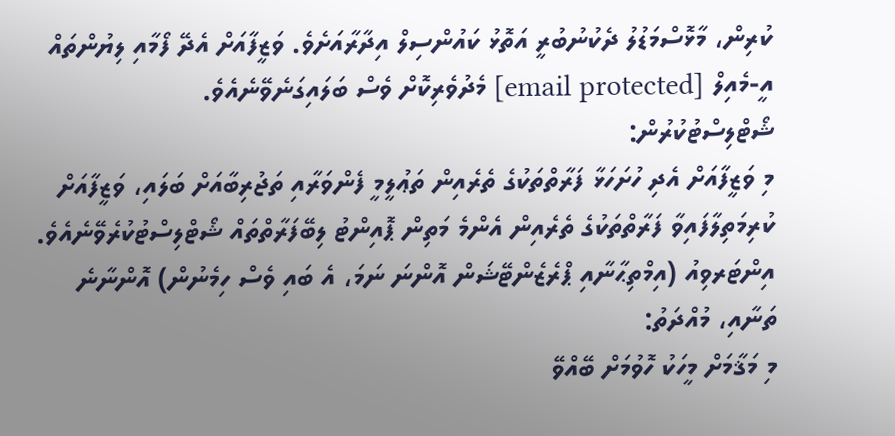ކުރިން، މާޅޮސްމަޑުލު ދެކުނުބުރީ އަތޮޅު ކައުންސިލް އިދާރާއަށެވެ. ވަޒީފާއަށް އެދޭ ފޯމާއި ލިޔުންތައް އީ-މެއިލް [email protected] މެދުވެރިކޮށް ވެސް ބަލައިގަނެވޭނެއެވެ.
ޝޯޓްލިސްޓުކުރުން:
މި ވަޒީފާއަށް އެދި ހުށަހަޅާ ފަރާތްތަކުގެ ތެރެއިން ތަޢުލީމީ ފެންވަރާއި ތަޖުރިބާއަށް ބަލައި، ވަޒީފާއަށް ކުރިމަތިލާފައިވާ ފަރާތްތަކުގެ ތެރެއިން އެންމެ މަތިން ޕޮއިންޓު ލިބޭފަރާތްތައް ޝޯޓްލިސްޓުކުރެވޭނެއެވެ.
އިންޓަރވިއު (އިމްތިޙާނާއި ޕްރެޒެންޓޭޝަން އޮންނަ ނަމަ، އެ ބައި ވެސް ހިމެނުން) އޮންނާނެ ތަނާއި، މުއްދަތު:
މި މަޤާމަށް މީހަކު ހޮވުމަށް ބޭއްވޭ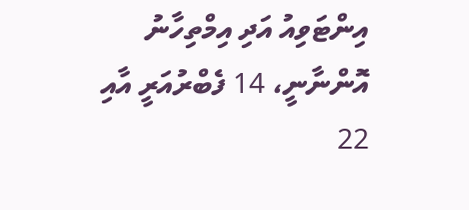އިންޓަވިއު އަދި އިމްތިހާނު އޮންނާނީ، 14 ފެބްރުއަރީ އާއި 22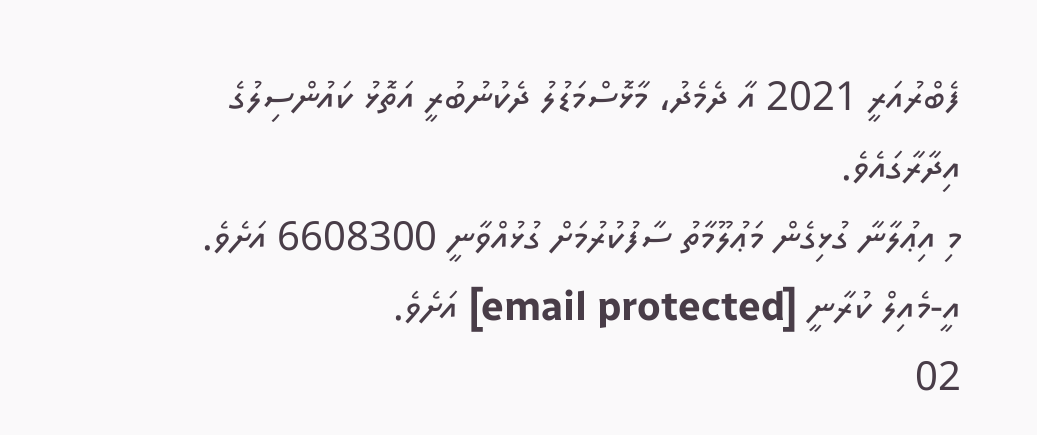ފެބްރުއަރީ 2021 އާ ދެމެދު، މާޅޮސްމަޑުލު ދެކުނުބުރީ އަތޮޅު ކައުންސިލުގެ އިދާރާގައެވެ.
މި އިޢުލާނާ ގުޅިގެން މަޢުލޫމާތު ސާފުކުރުމަށް ގުޅުއްވާނީ 6608300 އަށެވެ. އީ-މެއިލް ކުރާނީ [email protected] އަށެވެ.
02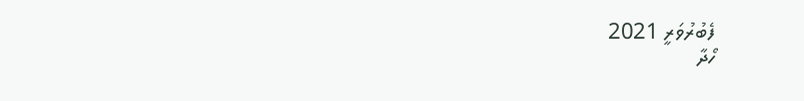ފެބުރުވަރީ 2021
ހޯދާ